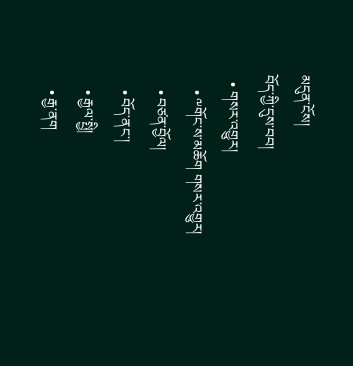མདུན་ངོས།
བོད་ཀྱི་དུས་བབ།
  • གསར་འགྱུར།
    • ༸གོང་ས་མཆོག གསར་འགྱུར།
    • བཙན་བྱོལ།
    • བོད་ནང་།
    • རྒྱལ་སྤྱི།
    • རྒྱ་ནག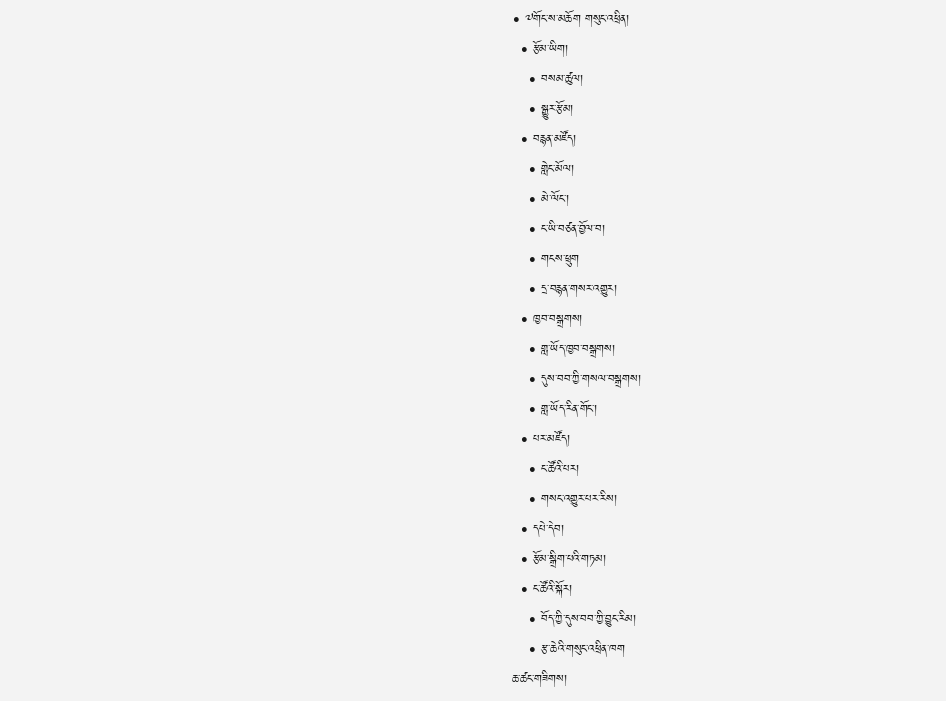• ༧གོང་ས་མཆོག གསུང་འཕྲིན།
  • རྩོམ་ཡིག།
    • བསམ་ཚུལ།
    • སྒྱུར་རྩོམ།
  • བརྙན་མཛོད།
    • གླེང་མོལ།
    • མེ་ལོང་།
    • ང་ཡི་བཙན་བྱོལ་བ།
    • གངས་ཕྲུག
    • དྲ་བརྙན་གསར་འགྱུར།
  • ཁྱབ་བསྒྲགས།
    • གླ་ཡོད་ཁྱབ་བསྒྲགས།
    • དུས་བབ་ཀྱི་གསལ་བསྒྲགས།
    • གླ་ཡོད་རིན་གོང་།
  • པར་མཛོད།
    • ང་ཚོའི་པར།
    • གསང་འགྱུར་པར་རིས།
  • དཔེ་དེབ།
  • རྩོམ་སྒྲིག་པའི་གཏམ།
  • ང་ཚོའི་སྐོར།
    • བོད་ཀྱི་དུས་བབ་ཀྱི་བྱུང་རིམ།
    • རྩ་ཆེའི་གསུང་འཕྲིན་ཁག
ཆ་ཚང་གཟིགས།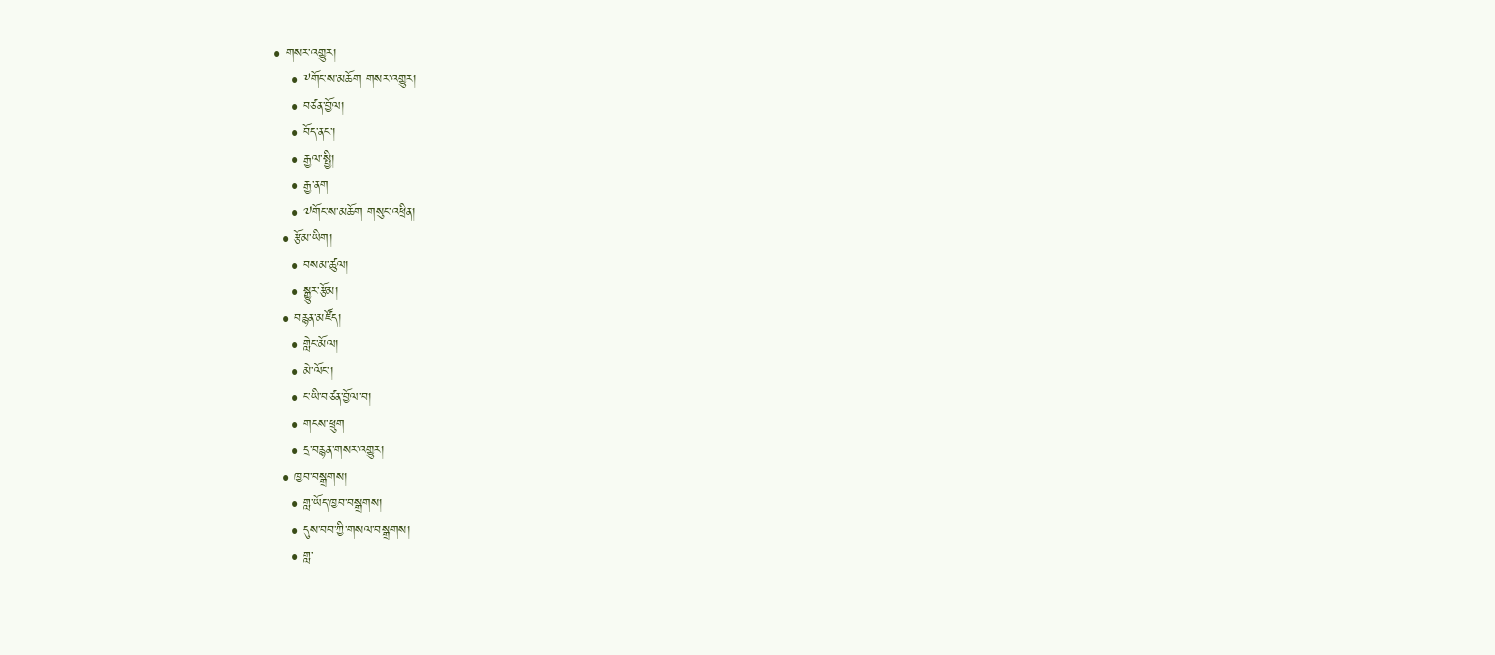• གསར་འགྱུར།
    • ༸གོང་ས་མཆོག གསར་འགྱུར།
    • བཙན་བྱོལ།
    • བོད་ནང་།
    • རྒྱལ་སྤྱི།
    • རྒྱ་ནག
    • ༧གོང་ས་མཆོག གསུང་འཕྲིན།
  • རྩོམ་ཡིག།
    • བསམ་ཚུལ།
    • སྒྱུར་རྩོམ།
  • བརྙན་མཛོད།
    • གླེང་མོལ།
    • མེ་ལོང་།
    • ང་ཡི་བཙན་བྱོལ་བ།
    • གངས་ཕྲུག
    • དྲ་བརྙན་གསར་འགྱུར།
  • ཁྱབ་བསྒྲགས།
    • གླ་ཡོད་ཁྱབ་བསྒྲགས།
    • དུས་བབ་ཀྱི་གསལ་བསྒྲགས།
    • གླ་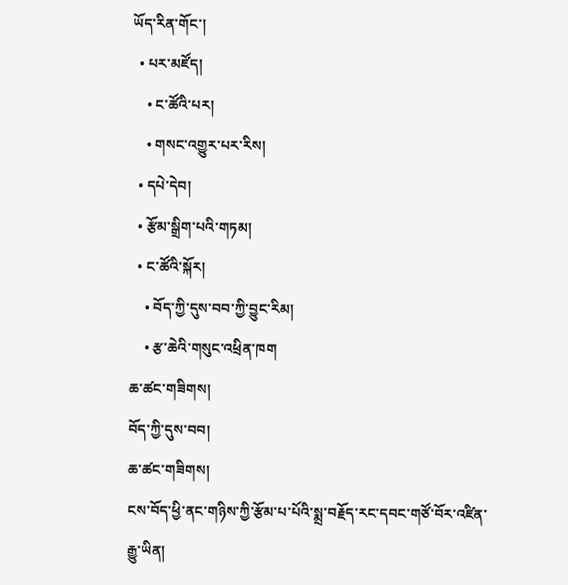ཡོད་རིན་གོང་།
  • པར་མཛོད།
    • ང་ཚོའི་པར།
    • གསང་འགྱུར་པར་རིས།
  • དཔེ་དེབ།
  • རྩོམ་སྒྲིག་པའི་གཏམ།
  • ང་ཚོའི་སྐོར།
    • བོད་ཀྱི་དུས་བབ་ཀྱི་བྱུང་རིམ།
    • རྩ་ཆེའི་གསུང་འཕྲིན་ཁག
ཆ་ཚང་གཟིགས།
བོད་ཀྱི་དུས་བབ།
ཆ་ཚང་གཟིགས།
ངས་བོད་ཕྱི་ནང་གཉིས་ཀྱི་རྩོམ་པ་པོའི་སྨྲ་བརྗོད་རང་དབང་གཙོ་བོར་འཛིན་རྒྱུ་ཡིན།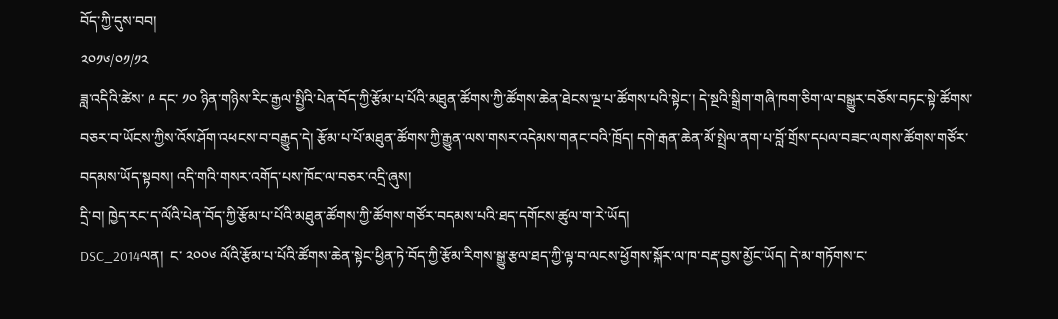བོད་ཀྱི་དུས་བབ།
༢༠༡༦/༠༡/༡༢
ཟླ་འདིའི་ཚེས་ ༩ དང་ ༡༠ ཉིན་གཉིས་རིང་རྒྱལ་སྤྱིའི་པེན་བོད་ཀྱི་རྩོམ་པ་པོའི་མཐུན་ཚོགས་ཀྱི་ཚོགས་ཆེན་ཐེངས་ལྔ་པ་ཚོགས་པའི་སྟེང་། དེ་སྔའི་སྒྲིག་གཞི་ཁག་ཅིག་ལ་བསྒྱུར་བཅོས་བཏང་སྟེ་ཚོགས་བཅར་བ་ཡོངས་ཀྱིས་འོས་ཤོག་འཕངས་བ་བརྒྱུད་དེ། རྩོམ་པ་པོ་མཐུན་ཚོགས་ཀྱི་རྒྱུན་ལས་གསར་འདེམས་གནང་བའི་ཁྲོད། དགེ་རྒན་ཆེན་མོ་སྤྲེལ་ནག་པ་བློ་གྲོས་དཔལ་བཟང་ལགས་ཚོགས་གཙོར་བདམས་ཡོད་སྟབས། འདི་གའི་གསར་འགོད་པས་ཁོང་ལ་བཅར་འདྲི་ཞུས།
དྲི་བ། ཁྱེད་རང་ད་ལོའི་པེན་བོད་ཀྱི་རྩོམ་པ་པོའི་མཐུན་ཚོགས་ཀྱི་ཚོགས་གཙོར་བདམས་པའི་ཐད་དགོངས་ཚུལ་ག་རེ་ཡོད།
DSC_2014ལན།  ང་ ༢༠༠༦ ལོའི་རྩོམ་པ་པོའི་ཚོགས་ཆེན་སྟེང་ཕྱིན་ཏེ་བོད་ཀྱི་རྩོམ་རིགས་སྒྱུ་རྩལ་ཐད་ཀྱི་ལྟ་བ་ལངས་ཕྱོགས་སྐོར་ལ་ཁ་བརྡ་བྱས་མྱོང་ཡོད། དེ་མ་གཏོགས་ང་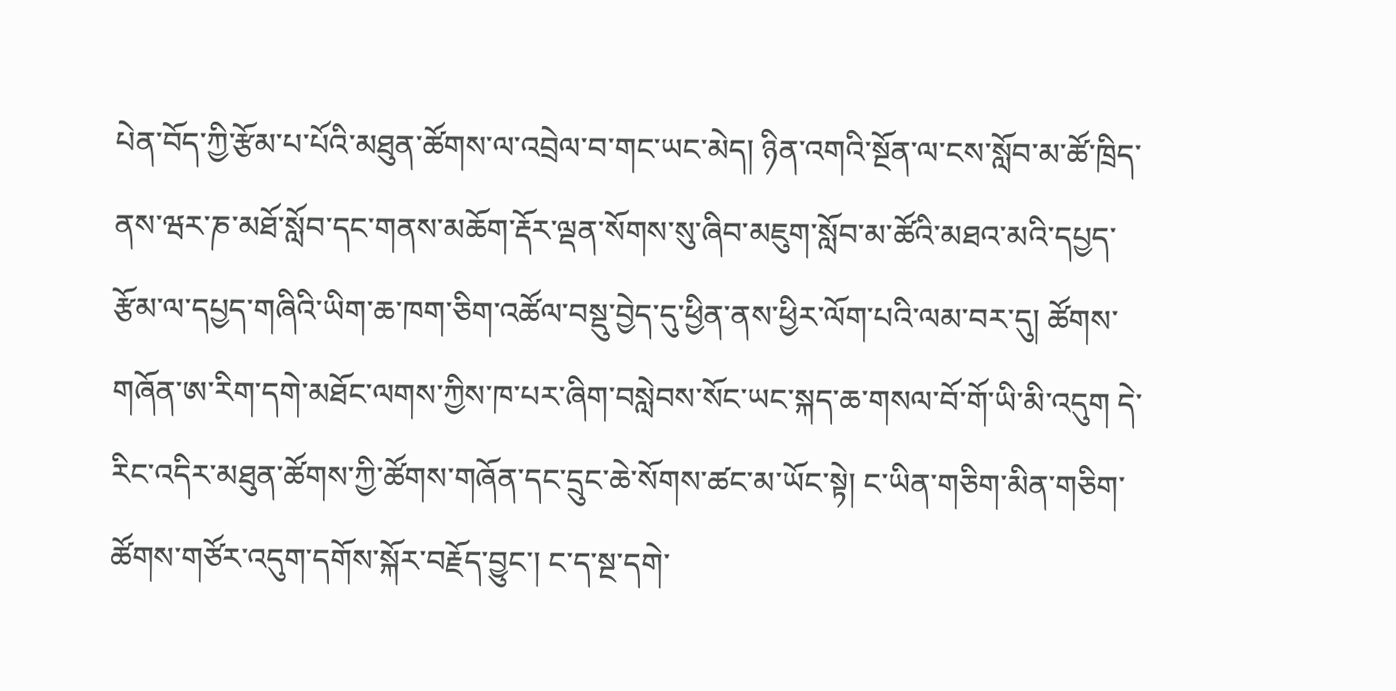པེན་བོད་ཀྱི་རྩོམ་པ་པོའི་མཐུན་ཚོགས་ལ་འབྲེལ་བ་གང་ཡང་མེད། ཉིན་འགའི་སྔོན་ལ་ངས་སློབ་མ་ཚོ་ཁྲིད་ནས་ཝར་ཎ་མཐོ་སློབ་དང་གནས་མཆོག་རྡོར་ལྡན་སོགས་སུ་ཞིབ་མཇུག་སློབ་མ་ཚོའི་མཐའ་མའི་དཔྱད་རྩོམ་ལ་དཔྱད་གཞིའི་ཡིག་ཆ་ཁག་ཅིག་འཚོལ་བསྡུ་བྱེད་དུ་ཕྱིན་ནས་ཕྱིར་ལོག་པའི་ལམ་བར་དུ། ཚོགས་གཞོན་ཨ་རིག་དགེ་མཐོང་ལགས་ཀྱིས་ཁ་པར་ཞིག་བསླེབས་སོང་ཡང་སྐད་ཆ་གསལ་བོ་གོ་ཡི་མི་འདུག དེ་རིང་འདིར་མཐུན་ཚོགས་ཀྱི་ཚོགས་གཞོན་དང་དྲུང་ཆེ་སོགས་ཚང་མ་ཡོང་སྟེ། ང་ཡིན་གཅིག་མིན་གཅིག་ཚོགས་གཙོར་འདུག་དགོས་སྐོར་བརྗོད་བྱུང་། ང་ད་སྔ་དགེ་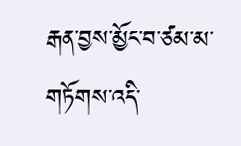རྒན་བྱས་མྱོང་བ་ཙམ་མ་གཏོགས་འདི་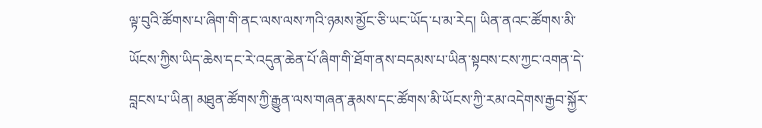ལྟ་བུའི་ཚོགས་པ་ཞིག་གི་ནང་ལས་ལས་ཀའི་ཉམས་མྱོང་ཅི་ཡང་ཡོད་པ་མ་རེད། ཡིན་ནའང་ཚོགས་མི་ཡོངས་ཀྱིས་ཡིད་ཆེས་དང་རེ་འདུན་ཆེན་པོ་ཞིག་གི་ཐོག་ནས་བདམས་པ་ཡིན་སྟབས་ངས་ཀྱང་འགན་དེ་བླངས་པ་ཡིན། མཐུན་ཚོགས་ཀྱི་རྒྱུན་ལས་གཞན་རྣམས་དང་ཚོགས་མི་ཡོངས་ཀྱི་རམ་འདེགས་རྒྱབ་སྐྱོར་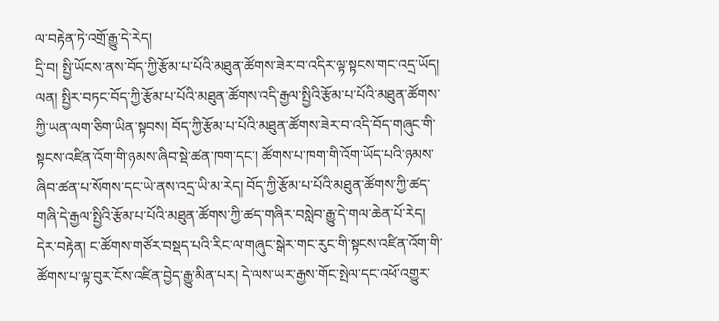ལ་བརྟེན་ཏེ་འགྲོ་རྒྱུ་དེ་རེད།
དྲི་བ། སྤྱི་ཡོངས་ནས་བོད་ཀྱི་རྩོམ་པ་པོའི་མཐུན་ཚོགས་ཟེར་བ་འདིར་ལྟ་སྟངས་གང་འདྲ་ཡོད།
ལན། སྤྱིར་བཏང་བོད་ཀྱི་རྩོམ་པ་པོའི་མཐུན་ཚོགས་འདི་རྒྱལ་སྤྱིའི་རྩོམ་པ་པོའི་མཐུན་ཚོགས་ཀྱི་ཡན་ལག་ཅིག་ཡིན་སྟབས། བོད་ཀྱི་རྩོམ་པ་པོའི་མཐུན་ཚོགས་ཟེར་བ་འདི་བོད་གཞུང་གི་སྟངས་འཛིན་འོག་གི་ཉམས་ཞིབ་སྡེ་ཚན་ཁག་དང་། ཚོགས་པ་ཁག་གི་འོག་ཡོད་པའི་ཉམས་ཞིབ་ཚན་པ་སོགས་དང་ཡེ་ནས་འདྲ་ཡི་མ་རེད། བོད་ཀྱི་རྩོམ་པ་པོའི་མཐུན་ཚོགས་ཀྱི་ཚད་གཞི་དེ་རྒྱལ་སྤྱིའི་རྩོམ་པ་པོའི་མཐུན་ཚོགས་ཀྱི་ཚད་གཞིར་བསླེབ་རྒྱུ་དེ་གལ་ཆེན་པོ་རེད། དེར་བརྟེན། ང་ཚོགས་གཙོར་བསྡད་པའི་རིང་ལ་གཞུང་སྒེར་གང་རུང་གི་སྟངས་འཛིན་འོག་གི་ཚོགས་པ་ལྟ་བུར་ངོས་འཛིན་བྱེད་རྒྱུ་མིན་པར། དེ་ལས་ཡར་རྒྱས་གོང་སྤེལ་དང་འཕོ་འགྱུར་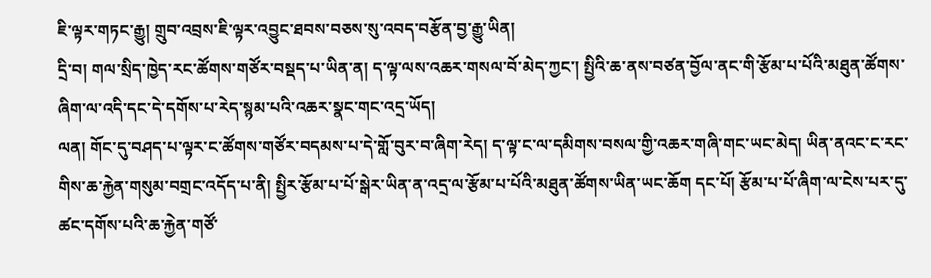ཇི་ལྟར་གཏང་རྒྱུ། གྲུབ་འབྲས་ཇི་ལྟར་འབྱུང་ཐབས་བཅས་སུ་འབད་བརྩོན་བྱ་རྒྱུ་ཡིན།
དྲི་བ། གལ་སྲིད་ཁྱེད་རང་ཚོགས་གཙོར་བསྡད་པ་ཡིན་ན། ད་ལྟ་ལས་འཆར་གསལ་བོ་མེད་ཀྱང་། སྤྱིའི་ཆ་ནས་བཙན་བྱོལ་ནང་གི་རྩོམ་པ་པོའི་མཐུན་ཚོགས་ཞིག་ལ་འདི་དང་དེ་དགོས་པ་རེད་སྙམ་པའི་འཆར་སྣང་གང་འདྲ་ཡོད།
ལན། གོང་དུ་བཤད་པ་ལྟར་ང་ཚོགས་གཙོར་བདམས་པ་དེ་གློ་བུར་བ་ཞིག་རེད། ད་ལྟ་ང་ལ་དམིགས་བསལ་གྱི་འཆར་གཞི་གང་ཡང་མེད། ཡིན་ནའང་ང་རང་གིས་ཆ་རྐྱེན་གསུམ་བགྲང་འདོད་པ་ནི། སྤྱིར་རྩོམ་པ་པོ་སྒེར་ཡིན་ན་འདྲ་ལ་རྩོམ་པ་པོའི་མཐུན་ཚོགས་ཡིན་ཡང་ཆོག དང་པོ། རྩོམ་པ་པོ་ཞིག་ལ་ངེས་པར་དུ་ཚང་དགོས་པའི་ཆ་རྐྱེན་གཙོ་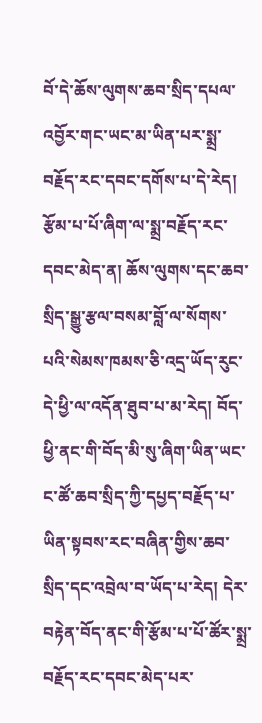བོ་དེ་ཆོས་ལུགས་ཆབ་སྲིད་དཔལ་འབྱོར་གང་ཡང་མ་ཡིན་པར་སྨྲ་བརྗོད་རང་དབང་དགོས་པ་དེ་རེད། རྩོམ་པ་པོ་ཞིག་ལ་སྨྲ་བརྗོད་རང་དབང་མེད་ན། ཆོས་ལུགས་དང་ཆབ་སྲིད་སྒྱུ་རྩལ་བསམ་བློ་ལ་སོགས་པའི་སེམས་ཁམས་ཅི་འདྲ་ཡོད་རུང་དེ་ཕྱི་ལ་འདོན་ཐུབ་པ་མ་རེད། བོད་ཕྱི་ནང་གི་བོད་མི་སུ་ཞིག་ཡིན་ཡང་ང་ཚོ་ཆབ་སྲིད་ཀྱི་དཔྱད་བརྗོད་པ་ཡིན་སྟབས་རང་བཞིན་གྱིས་ཆབ་སྲིད་དང་འབྲེལ་བ་ཡོད་པ་རེད། དེར་བརྟེན་བོད་ནང་གི་རྩོམ་པ་པོ་ཚོར་སྨྲ་བརྗོད་རང་དབང་མེད་པར་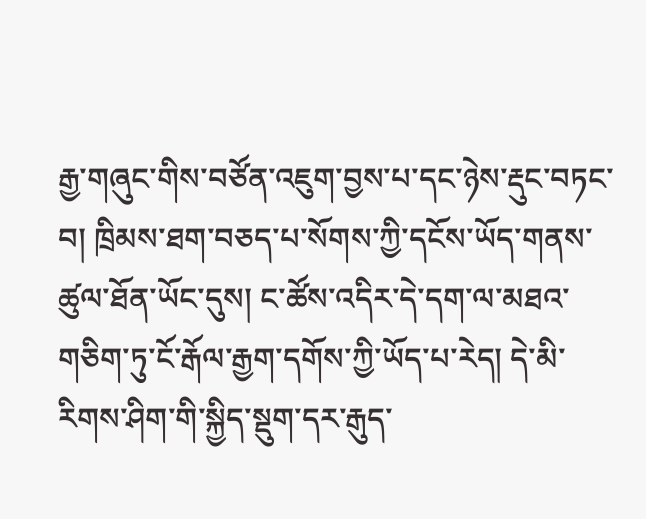རྒྱ་གཞུང་གིས་བཙོན་འཇུག་བྱས་པ་དང་ཉེས་རྡུང་བཏང་བ། ཁྲིམས་ཐག་བཅད་པ་སོགས་ཀྱི་དངོས་ཡོད་གནས་ཚུལ་ཐོན་ཡོང་དུས། ང་ཚོས་འདིར་དེ་དག་ལ་མཐའ་གཅིག་ཏུ་ངོ་རྒོལ་རྒྱག་དགོས་ཀྱི་ཡོད་པ་རེད། དེ་མི་རིགས་ཤིག་གི་སྐྱིད་སྡུག་དར་རྒུད་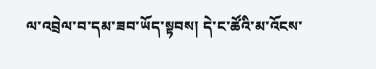ལ་འབྲེལ་བ་དམ་ཟབ་ཡོད་སྟབས། དེ་ང་ཚོའི་མ་འོངས་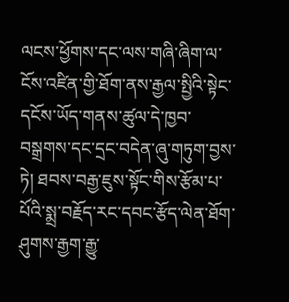ལངས་ཕྱོགས་དང་ལས་གཞི་ཞིག་ལ་ངོས་འཛིན་གྱི་ཐོག་ནས་རྒྱལ་སྤྱིའི་སྟེང་དངོས་ཡོད་གནས་ཚུལ་དེ་ཁྱབ་བསྒྲགས་དང་དྲང་བདེན་ཞུ་གཏུག་བྱས་ཏེ། ཐབས་བརྒྱ་ཇུས་སྟོང་གིས་རྩོམ་པ་པོའི་སྨྲ་བརྗོད་རང་དབང་རྩོད་ལེན་ཐོག་ཤུགས་རྒྱག་རྒྱུ་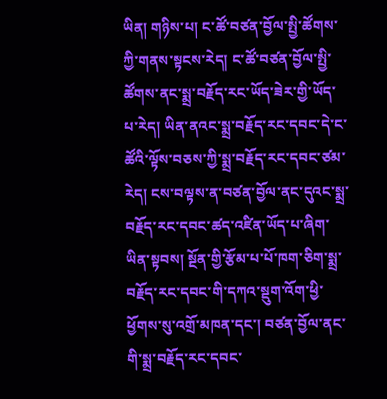ཡིན། གཉིས་པ། ང་ཚོ་བཙན་བྱོལ་སྤྱི་ཚོགས་ཀྱི་གནས་སྟངས་རེད། ང་ཚོ་བཙན་བྱོལ་སྤྱི་ཚོགས་ནང་སྨྲ་བརྗོད་རང་ཡོད་ཟེར་གྱི་ཡོད་པ་རེད། ཡིན་ནའང་སྨྲ་བརྗོད་རང་དབང་དེ་ང་ཚོའི་ལྟོས་བཅས་ཀྱི་སྨྲ་བརྗོད་རང་དབང་ཙམ་རེད། ངས་བལྟས་ན་བཙན་བྱོལ་ནང་དུའང་སྨྲ་བརྗོད་རང་དབང་ཚད་འཛིན་ཡོད་པ་ཞིག་ཡིན་སྟབས། སྔོན་གྱི་རྩོམ་པ་པོ་ཁག་ཅིག་སྨྲ་བརྗོད་རང་དབང་གི་དཀའ་སྡུག་འོག་ཕྱི་ཕྱོགས་སུ་འགྲོ་མཁན་དང་། བཙན་བྱོལ་ནང་གི་སྨྲ་བརྗོད་རང་དབང་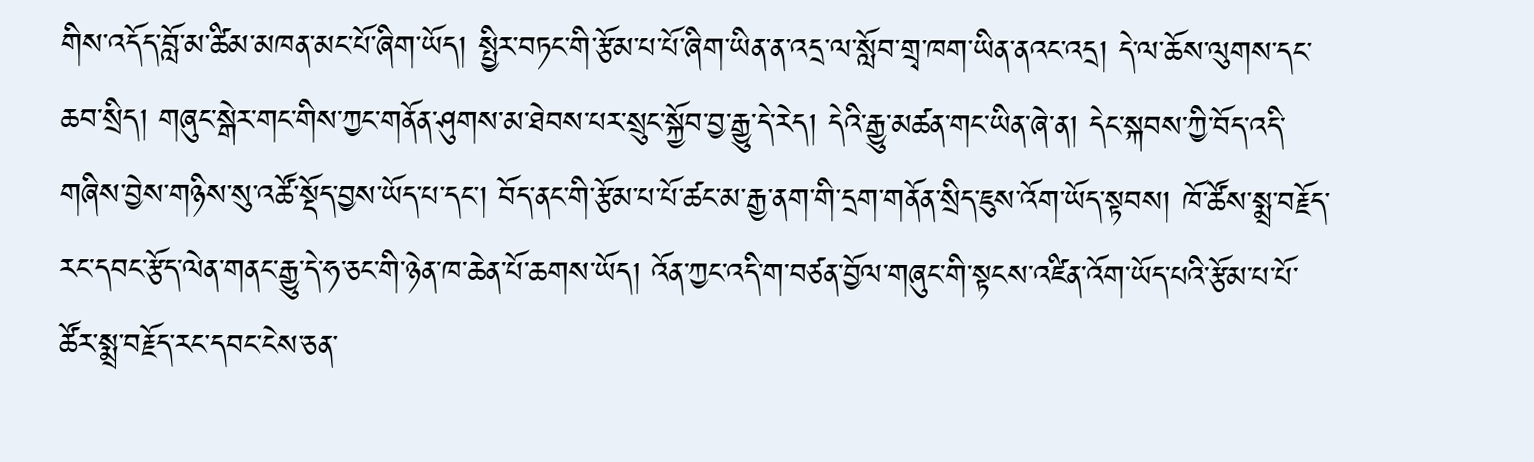གིས་འདོད་བློ་མ་ཚིམ་མཁན་མང་པོ་ཞིག་ཡོད། སྤྱིར་བཏང་གི་རྩོམ་པ་པོ་ཞིག་ཡིན་ན་འདྲ་ལ་སློབ་གྲྭ་ཁག་ཡིན་ནའང་འདྲ། དེ་ལ་ཆོས་ལུགས་དང་ཆབ་སྲིད། གཞུང་སྒེར་གང་གིས་ཀྱང་གནོན་ཤུགས་མ་ཐེབས་པར་སྲུང་སྐྱོབ་བྱ་རྒྱུ་དེ་རེད། དེའི་རྒྱུ་མཚན་གང་ཡིན་ཞེ་ན། དེང་སྐབས་ཀྱི་བོད་འདི་གཞིས་བྱེས་གཉིས་སུ་འཚོ་སྡོད་བྱས་ཡོད་པ་དང་། བོད་ནང་གི་རྩོམ་པ་པོ་ཚང་མ་རྒྱ་ནག་གི་དྲག་གནོན་སྲིད་ཇུས་འོག་ཡོད་སྟབས། ཁོ་ཚོས་སྨྲ་བརྗོད་རང་དབང་རྩོད་ལེན་གནང་རྒྱུ་དེ་ཧ་ཅང་གི་ཉེན་ཁ་ཆེན་པོ་ཆགས་ཡོད། འོན་ཀྱང་འདི་ག་བཙན་བྱོལ་གཞུང་གི་སྟངས་འཛིན་འོག་ཡོད་པའི་རྩོམ་པ་པོ་ཚོར་སྨྲ་བརྗོད་རང་དབང་ངེས་ཅན་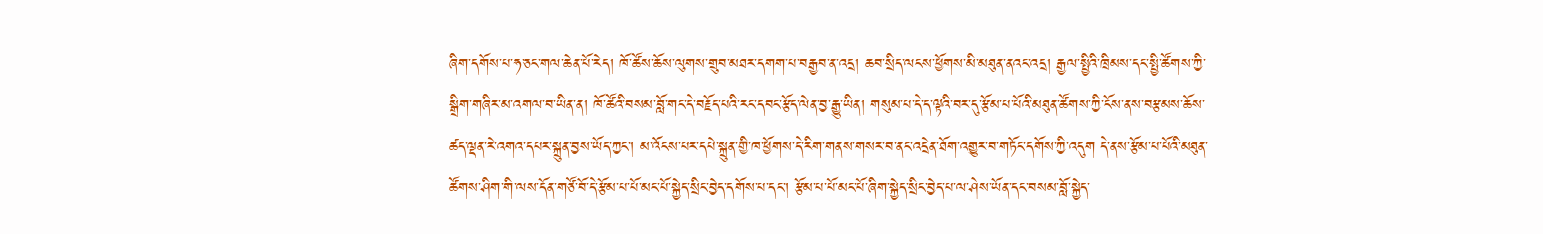ཞིག་དགོས་པ་ཧ་ཅང་གལ་ཆེན་པོ་རེད། ཁོ་ཚོས་ཆོས་ལུགས་གྲུབ་མཐར་དགག་པ་བརྒྱབ་ན་འདྲ། ཆབ་སྲིད་ལངས་ཕྱོགས་མི་མཐུན་ནའང་འདྲ། རྒྱལ་སྤྱིའི་ཁྲིམས་དང་སྤྱི་ཚོགས་ཀྱི་སྒྲིག་གཞིར་མ་འགལ་བ་ཡིན་ན། ཁོ་ཚོའི་བསམ་བློ་གང་དེ་བརྗོད་པའི་རང་དབང་རྩོད་ལེན་བྱ་རྒྱུ་ཡིན། གསུམ་པ་དེ་ད་ལྟའི་བར་དུ་རྩོམ་པ་པོའི་མཐུན་ཚོགས་ཀྱི་ངོས་ནས་བརྩམས་ཆོས་ཚད་ལྡན་རེ་འགའ་དཔར་སྐྲུན་བྱས་ཡོད་ཀྱང་། མ་འོངས་པར་དཔེ་སྐྲུན་གྱི་ཁ་ཕྱོགས་དེ་རིག་གནས་གསར་བ་ནང་འདྲེན་ཐོག་འགྱུར་བ་གཏོང་དགོས་ཀྱི་འདུག དེ་ནས་རྩོམ་པ་པོའི་མཐུན་ཚོགས་ཤིག་གི་ལས་དོན་གཙོ་བོ་དེ་རྩོམ་པ་པོ་མང་པོ་སྐྱེད་སྲིང་བྱེད་དགོས་པ་དང་། རྩོམ་པ་པོ་མང་པོ་ཞིག་སྐྱེད་སྲིང་བྱེད་པ་ལ་ཤེས་ཡོན་དང་བསམ་བློ་སྐྱེད་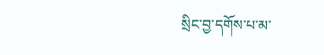སྲིང་བྱ་དགོས་པ་མ་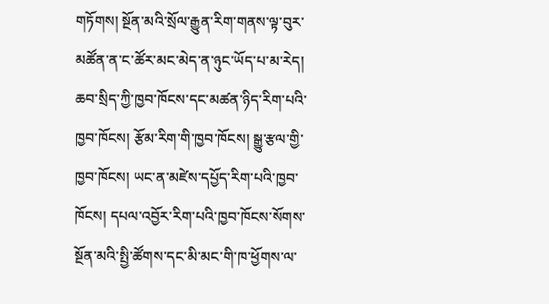གཏོགས། སྔོན་མའི་སྲོལ་རྒྱུན་རིག་གནས་ལྟ་བུར་མཚོན་ན་ང་ཚོར་མང་མེད་ན་ཉུང་ཡོད་པ་མ་རེད། ཆབ་སྲིད་ཀྱི་ཁྱབ་ཁོངས་དང་མཚན་ཉིད་རིག་པའི་ཁྱབ་ཁོངས། རྩོམ་རིག་གི་ཁྱབ་ཁོངས། སྒྱུ་རྩལ་གྱི་ཁྱབ་ཁོངས། ཡང་ན་མཛེས་དཔྱོད་རིག་པའི་ཁྱབ་ཁོངས། དཔལ་འབྱོར་རིག་པའི་ཁྱབ་ཁོངས་སོགས་སྔོན་མའི་སྤྱི་ཚོགས་དང་མི་མང་གི་ཁ་ཕྱོགས་ལ་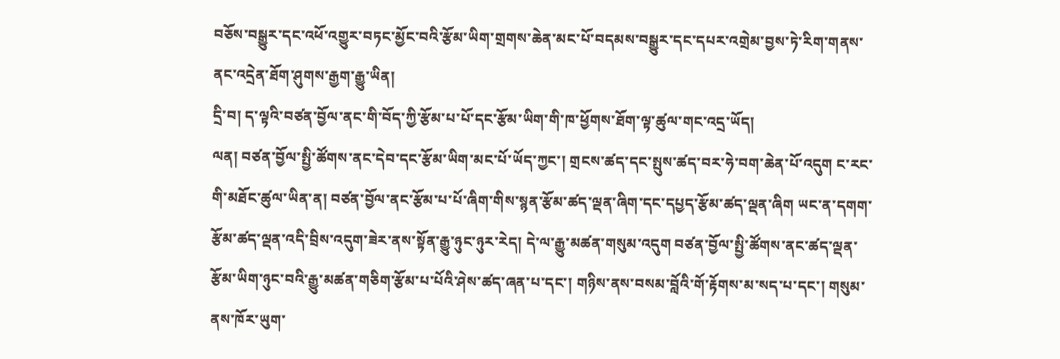བཅོས་བསྒྱུར་དང་འཕོ་འགྱུར་བཏང་མྱོང་བའི་རྩོམ་ཡིག་གྲགས་ཆེན་མང་པོ་བདམས་བསྒྱུར་དང་དཔར་འགྲེམ་བྱས་ཏེ་རིག་གནས་ནང་འདྲེན་ཐོག་ཤུགས་རྒྱག་རྒྱུ་ཡིན།
དྲི་བ། ད་ལྟའི་བཙན་བྱོལ་ནང་གི་བོད་ཀྱི་རྩོམ་པ་པོ་དང་རྩོམ་ཡིག་གི་ཁ་ཕྱོགས་ཐོག་ལྟ་ཚུལ་གང་འདྲ་ཡོད།
ལན། བཙན་བྱོལ་སྤྱི་ཚོགས་ནང་དེབ་དང་རྩོམ་ཡིག་མང་པོ་ཡོད་ཀྱང་། གྲངས་ཚད་དང་སྤུས་ཚད་བར་ཧེ་བག་ཆེན་པོ་འདུག ང་རང་གི་མཐོང་ཚུལ་ཡིན་ན། བཙན་བྱོལ་ནང་རྩོམ་པ་པོ་ཞིག་གིས་སྙན་རྩོམ་ཚད་ལྡན་ཞིག་དང་དཔྱད་རྩོམ་ཚད་ལྡན་ཞིག ཡང་ན་དགག་རྩོམ་ཚད་ལྡན་འདི་བྲིས་འདུག་ཟེར་ནས་སྟོན་རྒྱུ་ཉུང་ཉུར་རེད། དེ་ལ་རྒྱུ་མཚན་གསུམ་འདུག བཙན་བྱོལ་སྤྱི་ཚོགས་ནང་ཚད་ལྡན་རྩོམ་ཡིག་ཉུང་བའི་རྒྱུ་མཚན་གཅིག་རྩོམ་པ་པོའི་ཤེས་ཚད་ཞན་པ་དང་། གཉིས་ནས་བསམ་བློའི་གོ་རྟོགས་མ་སད་པ་དང་། གསུམ་ནས་ཁོར་ཡུག་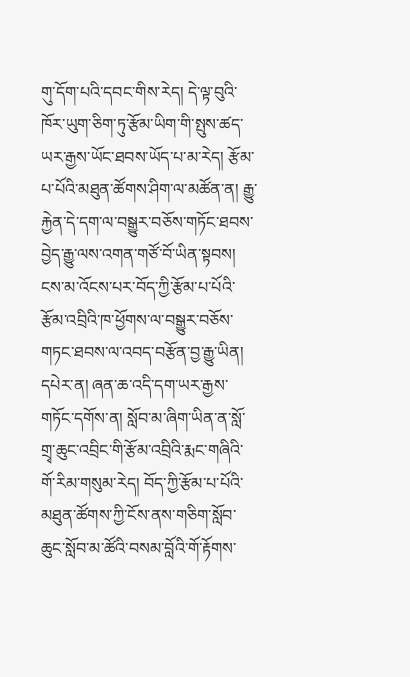གུ་དོག་པའི་དབང་གིས་རེད། དེ་ལྟ་བུའི་ཁོར་ཡུག་ཅིག་ཏུ་རྩོམ་ཡིག་གི་སྤུས་ཚད་ཡར་རྒྱས་ཡོང་ཐབས་ཡོད་པ་མ་རེད། རྩོམ་པ་པོའི་མཐུན་ཚོགས་ཤིག་ལ་མཚོན་ན། རྒྱུ་རྐྱེན་དེ་དག་ལ་བསྒྱུར་བཅོས་གཏོང་ཐབས་བྱེད་རྒྱུ་ལས་འགན་གཙོ་བོ་ཡིན་སྟབས། ངས་མ་འོངས་པར་བོད་ཀྱི་རྩོམ་པ་པོའི་རྩོམ་འབྲིའི་ཁ་ཕྱོགས་ལ་བསྒྱུར་བཅོས་གཏང་ཐབས་ལ་འབད་བརྩོན་བྱ་རྒྱུ་ཡིན། དཔེར་ན། ཞན་ཆ་འདི་དག་ཡར་རྒྱས་གཏོང་དགོས་ན། སློབ་མ་ཞིག་ཡིན་ན་སློ་གྲྭ་ཆུང་འབྲིང་གི་རྩོམ་འབྲིའི་རྨང་གཞིའི་གོ་རིམ་གསུམ་རེད། བོད་ཀྱི་རྩོམ་པ་པོའི་མཐུན་ཚོགས་ཀྱི་ངོས་ནས་གཅིག་སློབ་ཆུང་སློབ་མ་ཚོའི་བསམ་བློའི་གོ་རྟོགས་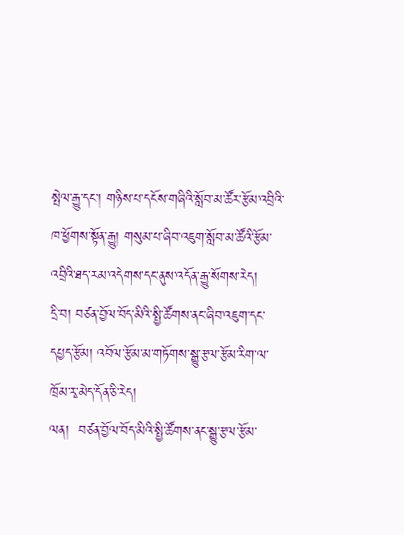སྤེལ་རྒྱུ་དང་། གཉིས་པ་དངོས་གཞིའི་སློབ་མ་ཚོར་རྩོམ་འབྲིའི་ཁ་ཕྱོགས་སྟོན་རྒྱུ། གསུམ་པ་ཞིབ་འཇུག་སློབ་མ་ཚོའི་རྩོམ་འབྲིའི་ཐད་རམ་འདེགས་དང་ནུས་འདོན་རྒྱུ་སོགས་རེད།
དྲི་བ། བཙན་བྱོལ་བོད་མིའི་སྤྱི་ཚོགས་ནང་ཞིབ་འཇུག་དང་དཔྱད་རྩོམ། འབོལ་རྩོམ་མ་གཏོགས་སྒྱུ་རྩལ་རྩོམ་རིག་ལ་ཁྲོམ་རྭ་མེད་དོན་ཅི་རེད།
ལན།  བཙན་བྱོལ་བོད་མིའི་སྤྱི་ཚོགས་ནང་སྒྱུ་རྩལ་རྩོམ་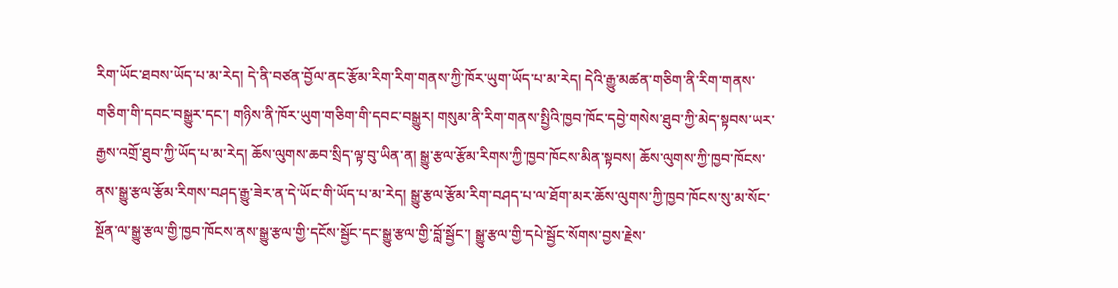རིག་ཡོང་ཐབས་ཡོད་པ་མ་རེད། དེ་ནི་བཙན་བྱོལ་ནང་རྩོམ་རིག་རིག་གནས་ཀྱི་ཁོར་ཡུག་ཡོད་པ་མ་རེད། དེའི་རྒྱུ་མཚན་གཅིག་ནི་རིག་གནས་གཅིག་གི་དབང་བསྒྱུར་དང་། གཉིས་ནི་ཁོར་ཡུག་གཅིག་གི་དབང་བསྒྱུར། གསུམ་ནི་རིག་གནས་སྤྱིའི་ཁྱབ་ཁོང་དབྱེ་གསེས་ཐུབ་ཀྱི་མེད་སྟབས་ཡར་རྒྱས་འགྲོ་ཐུབ་ཀྱི་ཡོད་པ་མ་རེད། ཆོས་ལུགས་ཆབ་སྲིད་ལྟ་བུ་ཡིན་ན། སྒྱུ་རྩལ་རྩོམ་རིགས་ཀྱི་ཁྱབ་ཁོངས་མིན་སྟབས། ཆོས་ལུགས་ཀྱི་ཁྱབ་ཁོངས་ནས་སྒྱུ་རྩལ་རྩོམ་རིགས་བཤད་རྒྱུ་ཟེར་ན་དེ་ཡོང་གི་ཡོད་པ་མ་རེད། སྒྱུ་རྩལ་རྩོམ་རིག་བཤད་པ་ལ་ཐོག་མར་ཆོས་ལུགས་ཀྱི་ཁྱབ་ཁོངས་སུ་མ་སོང་སྔོན་ལ་སྒྱུ་རྩལ་གྱི་ཁྱབ་ཁོངས་ནས་སྒྱུ་རྩལ་གྱི་དངོས་སྦྱོང་དང་སྒྱུ་རྩལ་གྱི་བློ་སྦྱོང་། སྒྱུ་རྩལ་གྱི་དཔེ་སྦྱོང་སོགས་བྱས་རྗེས་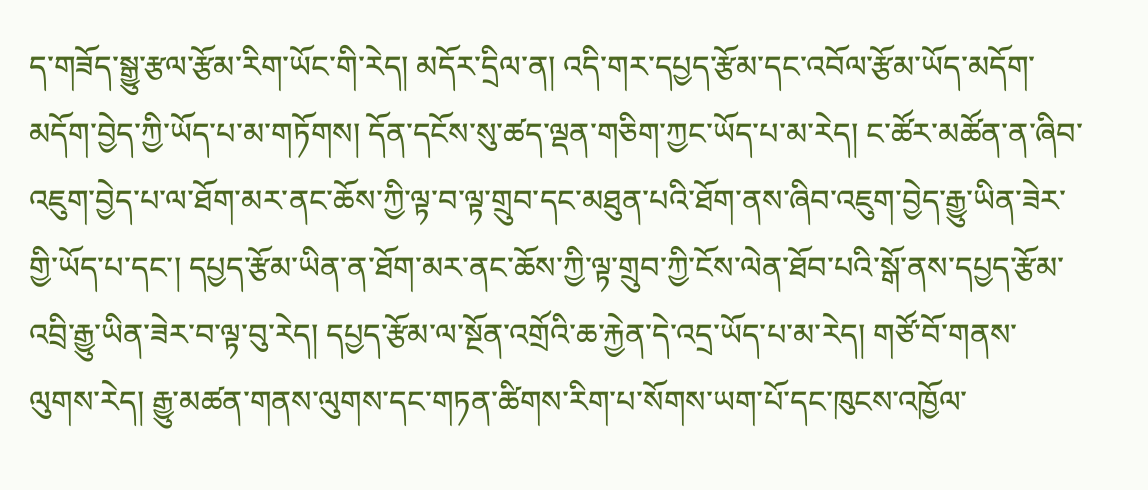ད་གཟོད་སྒྱུ་རྩལ་རྩོམ་རིག་ཡོང་གི་རེད། མདོར་དྲིལ་ན། འདི་གར་དཔྱད་རྩོམ་དང་འབོལ་རྩོམ་ཡོད་མདོག་མདོག་བྱེད་ཀྱི་ཡོད་པ་མ་གཏོགས། དོན་དངོས་སུ་ཚད་ལྡན་གཅིག་ཀྱང་ཡོད་པ་མ་རེད། ང་ཚོར་མཚོན་ན་ཞིབ་འཇུག་བྱེད་པ་ལ་ཐོག་མར་ནང་ཆོས་ཀྱི་ལྟ་བ་ལྟ་གྲུབ་དང་མཐུན་པའི་ཐོག་ནས་ཞིབ་འཇུག་བྱེད་རྒྱུ་ཡིན་ཟེར་གྱི་ཡོད་པ་དང་། དཔྱད་རྩོམ་ཡིན་ན་ཐོག་མར་ནང་ཆོས་ཀྱི་ལྟ་གྲུབ་ཀྱི་ངོས་ལེན་ཐོབ་པའི་སྒོ་ནས་དཔྱད་རྩོམ་འབྲི་རྒྱུ་ཡིན་ཟེར་བ་ལྟ་བུ་རེད། དཔྱད་རྩོམ་ལ་སྔོན་འགྲོའི་ཆ་རྐྱེན་དེ་འདྲ་ཡོད་པ་མ་རེད། གཙོ་བོ་གནས་ལུགས་རེད། རྒྱུ་མཚན་གནས་ལུགས་དང་གཏན་ཚིགས་རིག་པ་སོགས་ཡག་པོ་དང་ཁུངས་འཁྱོལ་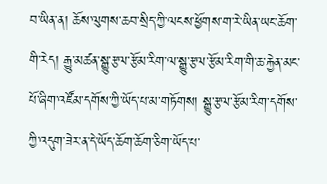བ་ཡིན་ན། ཆོས་ལུགས་ཆབ་སྲིད་ཀྱི་ལངས་ཕྱོགས་ག་རེ་ཡིན་ཡང་ཆོག་གི་རེད། རྒྱུ་མཚན་སྒྱུ་རྩལ་རྩོམ་རིག་ལ་སྒྱུ་རྩལ་རྩོམ་རིག་གི་ཆ་རྐྱེན་མང་པོ་ཞིག་འཛོམ་དགོས་ཀྱི་ཡོད་པ་མ་གཏོགས། སྒྱུ་རྩལ་རྩོམ་རིག་དགོས་ཀྱི་འདུག་ཟེར་ན་དེ་ཡོད་ཆོག་ཆོག་ཅིག་ཡོད་པ་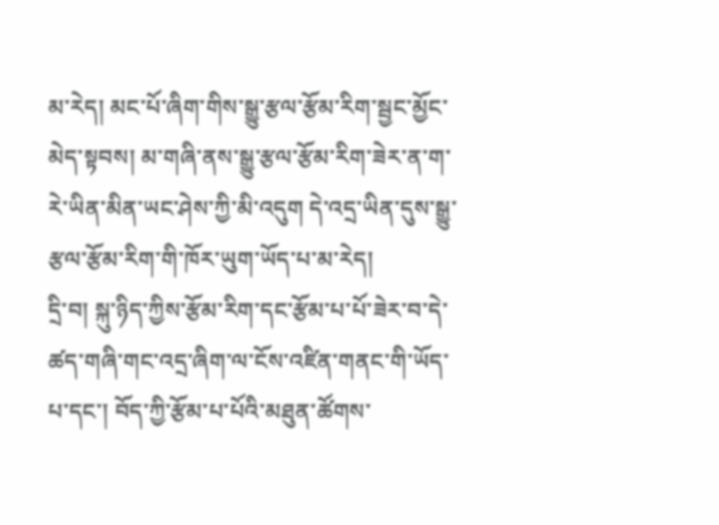མ་རེད། མང་པོ་ཞིག་གིས་སྒྱུ་རྩལ་རྩོམ་རིག་སྦྱང་མྱོང་མེད་སྟབས། མ་གཞི་ནས་སྒྱུ་རྩལ་རྩོམ་རིག་ཟེར་ན་ག་རེ་ཡིན་མིན་ཡང་ཤེས་ཀྱི་མི་འདུག དེ་འདྲ་ཡིན་དུས་སྒྱུ་རྩལ་རྩོམ་རིག་གི་ཁོར་ཡུག་ཡོད་པ་མ་རེད།
དྲི་བ། སྐུ་ཉིད་ཀྱིས་རྩོམ་རིག་དང་རྩོམ་པ་པོ་ཟེར་བ་དེ་ཚད་གཞི་གང་འདྲ་ཞིག་ལ་ངོས་འཛིན་གནང་གི་ཡོད་པ་དང་། བོད་ཀྱི་རྩོམ་པ་པོའི་མཐུན་ཚོགས་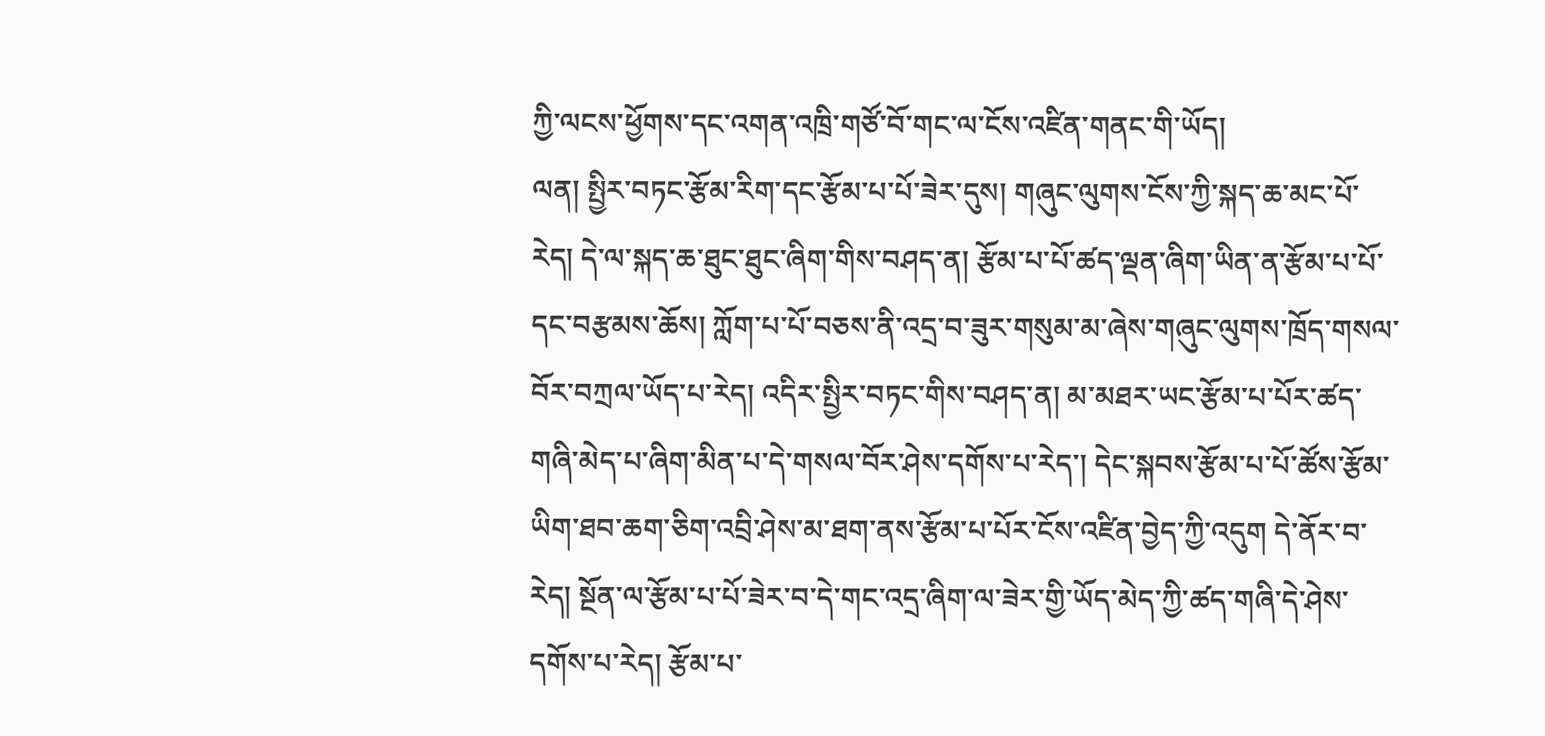ཀྱི་ལངས་ཕྱོགས་དང་འགན་འཁྲི་གཙོ་བོ་གང་ལ་ངོས་འཛིན་གནང་གི་ཡོད།
ལན། སྤྱིར་བཏང་རྩོམ་རིག་དང་རྩོམ་པ་པོ་ཟེར་དུས། གཞུང་ལུགས་ངོས་ཀྱི་སྐད་ཆ་མང་པོ་རེད། དེ་ལ་སྐད་ཆ་ཐུང་ཐུང་ཞིག་གིས་བཤད་ན། རྩོམ་པ་པོ་ཚད་ལྡན་ཞིག་ཡིན་ན་རྩོམ་པ་པོ་དང་བརྩམས་ཆོས། ཀློག་པ་པོ་བཅས་ནི་འདྲ་བ་ཟུར་གསུམ་མ་ཞེས་གཞུང་ལུགས་ཁྲོད་གསལ་བོར་བཀྲལ་ཡོད་པ་རེད། འདིར་སྤྱིར་བཏང་གིས་བཤད་ན། མ་མཐར་ཡང་རྩོམ་པ་པོར་ཚད་གཞི་མེད་པ་ཞིག་མིན་པ་དེ་གསལ་བོར་ཤེས་དགོས་པ་རེད་། དེང་སྐབས་རྩོམ་པ་པོ་ཚོས་རྩོམ་ཡིག་ཐབ་ཆག་ཅིག་འབྲི་ཤེས་མ་ཐག་ནས་རྩོམ་པ་པོར་ངོས་འཛིན་བྱེད་ཀྱི་འདུག དེ་ནོར་བ་རེད། སྔོན་ལ་རྩོམ་པ་པོ་ཟེར་བ་དེ་གང་འདྲ་ཞིག་ལ་ཟེར་གྱི་ཡོད་མེད་ཀྱི་ཚད་གཞི་དེ་ཤེས་དགོས་པ་རེད། རྩོམ་པ་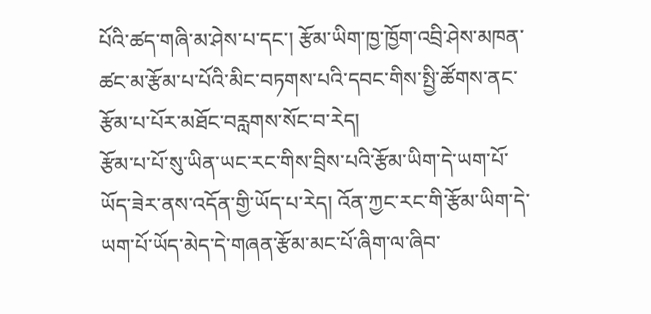པོའི་ཚད་གཞི་མ་ཤེས་པ་དང་། རྩོམ་ཡིག་ཁྱ་ཁྱོག་འབྲི་ཤེས་མཁན་ཚང་མ་རྩོམ་པ་པོའི་མིང་བཏགས་པའི་དབང་གིས་སྤྱི་ཚོགས་ནང་རྩོམ་པ་པོར་མཐོང་བརླགས་སོང་བ་རེད།
རྩོམ་པ་པོ་སུ་ཡིན་ཡང་རང་གིས་བྲིས་པའི་རྩོམ་ཡིག་དེ་ཡག་པོ་ཡོད་ཟེར་ནས་འདོན་གྱི་ཡོད་པ་རེད། འོན་ཀྱང་རང་གི་རྩོམ་ཡིག་དེ་ཡག་པོ་ཡོད་མེད་དེ་གཞན་རྩོམ་མང་པོ་ཞིག་ལ་ཞིབ་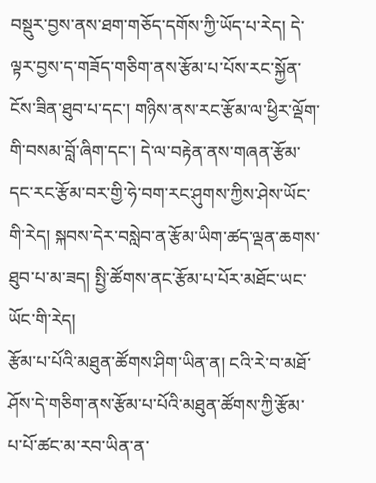བསྡུར་བྱས་ནས་ཐག་གཅོད་དགོས་ཀྱི་ཡོད་པ་རེད། དེ་ལྟར་བྱས་ད་གཟོད་གཅིག་ནས་རྩོམ་པ་པོས་རང་སྐྱོན་ངོས་ཟིན་ཐུབ་པ་དང་། གཉིས་ནས་རང་རྩོམ་ལ་ཕྱིར་ལྡོག་གི་བསམ་བློ་ཞིག་དང་། དེ་ལ་བརྟེན་ནས་གཞན་རྩོམ་དང་རང་རྩོམ་བར་གྱི་ཧེ་བག་རང་ཤུགས་ཀྱིས་ཤེས་ཡོང་གི་རེད། སྐབས་དེར་བསླེབ་ན་རྩོམ་ཡིག་ཚད་ལྡན་ཆགས་ཐུབ་པ་མ་ཟད། སྤྱི་ཚོགས་ནང་རྩོམ་པ་པོར་མཐོང་ཡང་ཡོང་གི་རེད།
རྩོམ་པ་པོའི་མཐུན་ཚོགས་ཤིག་ཡིན་ན། ངའི་རེ་བ་མཐོ་ཤོས་དེ་གཅིག་ནས་རྩོམ་པ་པོའི་མཐུན་ཚོགས་ཀྱི་རྩོམ་པ་པོ་ཚང་མ་རབ་ཡིན་ན་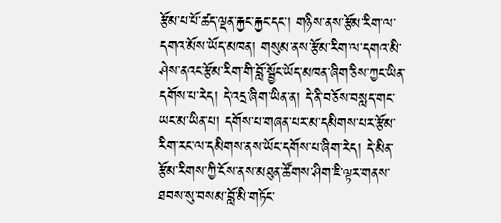རྩོམ་པ་པོ་ཚད་ལྡན་རྐྱང་རྐྱང་དང་། གཉིས་ནས་རྩོམ་རིག་ལ་དགའ་མོས་ཡོད་མཁན། གསུམ་ནས་རྩོམ་རིག་ལ་དགའ་མི་ཤེས་ནའང་རྩོམ་རིག་གི་བློ་སྦྱོང་ཡོད་མཁན་ཞིག་ཅིས་ཀྱང་ཡིན་དགོས་པ་རེད། དེ་འདྲ་ཞིག་ཡིན་ན། དེ་ནི་བཅོས་བསླད་གང་ཡང་མ་ཡིན་པ། དགོས་པ་གཞན་པར་མ་དམིགས་པར་རྩོམ་རིག་རང་ལ་དམིགས་ནས་ཡོང་དགོས་པ་ཞིག་རེད། དེ་མིན་རྩོམ་རིགས་ཀྱི་ངོས་ནས་མཐུན་ཚོགས་ཤིག་ཇི་ལྟར་གནས་ཐབས་སུ་བསམ་བློ་མི་གཏོང་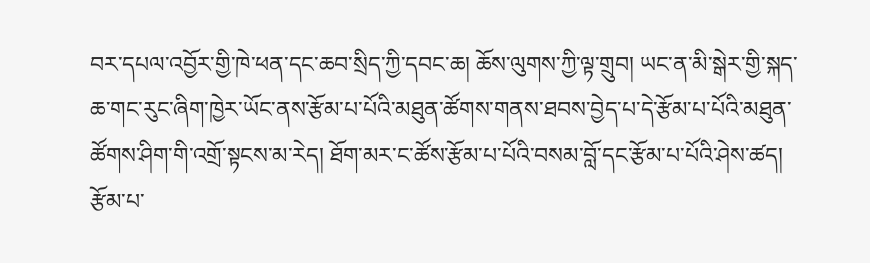བར་དཔལ་འབྱོར་གྱི་ཁེ་ཕན་དང་ཆབ་སྲིད་ཀྱི་དབང་ཆ། ཆོས་ལུགས་ཀྱི་ལྟ་གྲུབ། ཡང་ན་མི་སྒེར་གྱི་སྐད་ཆ་གང་རུང་ཞིག་ཁྱེར་ཡོང་ནས་རྩོམ་པ་པོའི་མཐུན་ཚོགས་གནས་ཐབས་བྱེད་པ་དེ་རྩོམ་པ་པོའི་མཐུན་ཚོགས་ཤིག་གི་འགྲོ་སྟངས་མ་རེད། ཐོག་མར་ང་ཚོས་རྩོམ་པ་པོའི་བསམ་བློ་དང་རྩོམ་པ་པོའི་ཤེས་ཚད། རྩོམ་པ་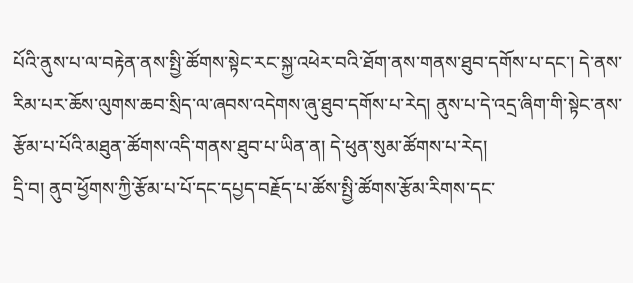པོའི་ནུས་པ་ལ་བརྟེན་ནས་སྤྱི་ཚོགས་སྟེང་རང་སྐྱ་འཕེར་བའི་ཐོག་ནས་གནས་ཐུབ་དགོས་པ་དང་། དེ་ནས་རིམ་པར་ཆོས་ལུགས་ཆབ་སྲིད་ལ་ཞབས་འདེགས་ཞུ་ཐུབ་དགོས་པ་རེད། ནུས་པ་དེ་འདྲ་ཞིག་གི་སྟེང་ནས་རྩོམ་པ་པོའི་མཐུན་ཚོགས་འདི་གནས་ཐུབ་པ་ཡིན་ན། དེ་ཕུན་སུམ་ཚོགས་པ་རེད།
དྲི་བ། ནུབ་ཕྱོགས་ཀྱི་རྩོམ་པ་པོ་དང་དཔྱད་བརྗོད་པ་ཚོས་སྤྱི་ཚོགས་རྩོམ་རིགས་དང་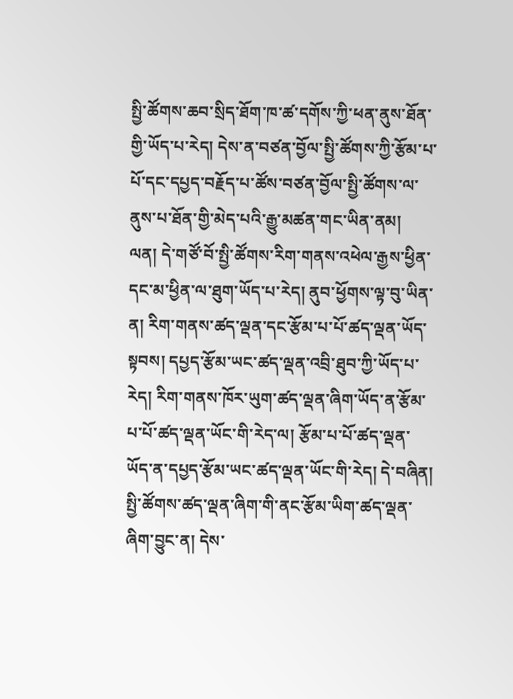སྤྱི་ཚོགས་ཆབ་སྲིད་ཐོག་ཁ་ཚ་དགོས་ཀྱི་ཕན་ནུས་ཐོན་གྱི་ཡོད་པ་རེད། དེས་ན་བཙན་བྱོལ་སྤྱི་ཚོགས་ཀྱི་རྩོམ་པ་པོ་དང་དཔྱད་བརྗོད་པ་ཚོས་བཙན་བྱོལ་སྤྱི་ཚོགས་ལ་ནུས་པ་ཐོན་གྱི་མེད་པའི་རྒྱུ་མཚན་གང་ཡིན་ནམ།
ལན། དེ་གཙོ་བོ་སྤྱི་ཚོགས་རིག་གནས་འཕེལ་རྒྱས་ཕྱིན་དང་མ་ཕྱིན་ལ་ཐུག་ཡོད་པ་རེད། ནུབ་ཕྱོགས་ལྟ་བུ་ཡིན་ན། རིག་གནས་ཚད་ལྡན་དང་རྩོམ་པ་པོ་ཚད་ལྡན་ཡོད་སྟབས། དཔྱད་རྩོམ་ཡང་ཚད་ལྡན་འབྲི་ཐུབ་ཀྱི་ཡོད་པ་རེད། རིག་གནས་ཁོར་ཡུག་ཚད་ལྡན་ཞིག་ཡོད་ན་རྩོམ་པ་པོ་ཚད་ལྡན་ཡོང་གི་རེད་ལ། རྩོམ་པ་པོ་ཚད་ལྡན་ཡོད་ན་དཔྱད་རྩོམ་ཡང་ཚད་ལྡན་ཡོང་གི་རེད། དེ་བཞིན། སྤྱི་ཚོགས་ཚད་ལྡན་ཞིག་གི་ནང་རྩོམ་ཡིག་ཚད་ལྡན་ཞིག་བྱུང་ན། དེས་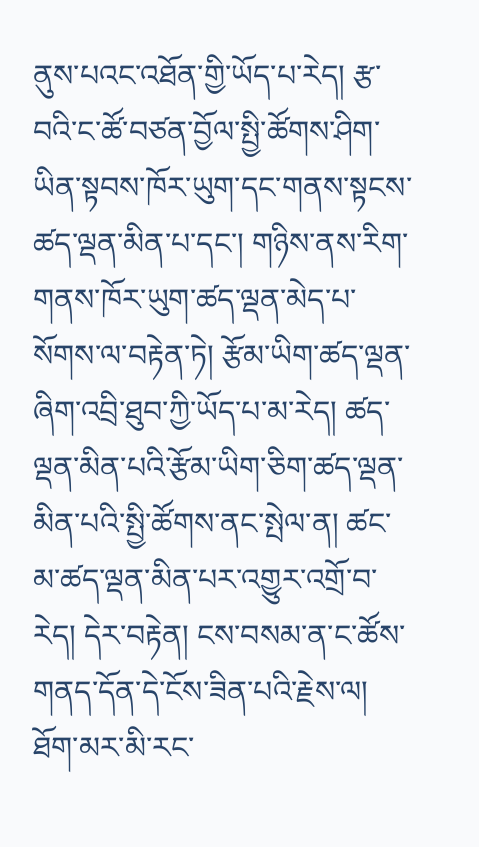ནུས་པའང་འཐོན་གྱི་ཡོད་པ་རེད། རྩ་བའི་ང་ཚོ་བཙན་བྱོལ་སྤྱི་ཚོགས་ཤིག་ཡིན་སྟབས་ཁོར་ཡུག་དང་གནས་སྟངས་ཚད་ལྡན་མིན་པ་དང་། གཉིས་ནས་རིག་གནས་ཁོར་ཡུག་ཚད་ལྡན་མེད་པ་སོགས་ལ་བརྟེན་ཏེ། རྩོམ་ཡིག་ཚད་ལྡན་ཞིག་འབྲི་ཐུབ་ཀྱི་ཡོད་པ་མ་རེད། ཚད་ལྡན་མིན་པའི་རྩོམ་ཡིག་ཅིག་ཚད་ལྡན་མིན་པའི་སྤྱི་ཚོགས་ནང་སྤེལ་ན། ཚང་མ་ཚད་ལྡན་མིན་པར་འགྱུར་འགྲོ་བ་རེད། དེར་བརྟེན། ངས་བསམ་ན་ང་ཚོས་གནད་དོན་དེ་ངོས་ཟིན་པའི་རྗེས་ལ། ཐོག་མར་མི་རང་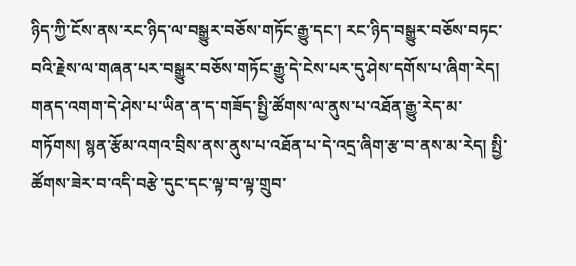ཉིད་ཀྱི་ངོས་ནས་རང་ཉིད་ལ་བསྒྱུར་བཅོས་གཏོང་རྒྱུ་དང་། རང་ཉིད་བསྒྱུར་བཅོས་བཏང་བའི་རྗེས་ལ་གཞན་པར་བསྒྱུར་བཅོས་གཏོང་རྒྱུ་དེ་ངེས་པར་དུ་ཤེས་དགོས་པ་ཞིག་རེད། གནད་འགག་དེ་ཤེས་པ་ཡིན་ན་ད་གཟོད་སྤྱི་ཚོགས་ལ་ནུས་པ་འཐོན་རྒྱུ་རེད་མ་གཏོགས། སྙན་རྩོམ་འགའ་བྲིས་ནས་ནུས་པ་འཐོན་པ་དེ་འདྲ་ཞིག་རྩ་བ་ནས་མ་རེད། སྤྱི་ཚོགས་ཟེར་བ་འདི་བརྩེ་དུང་དང་ལྟ་བ་ལྟ་གྲུབ་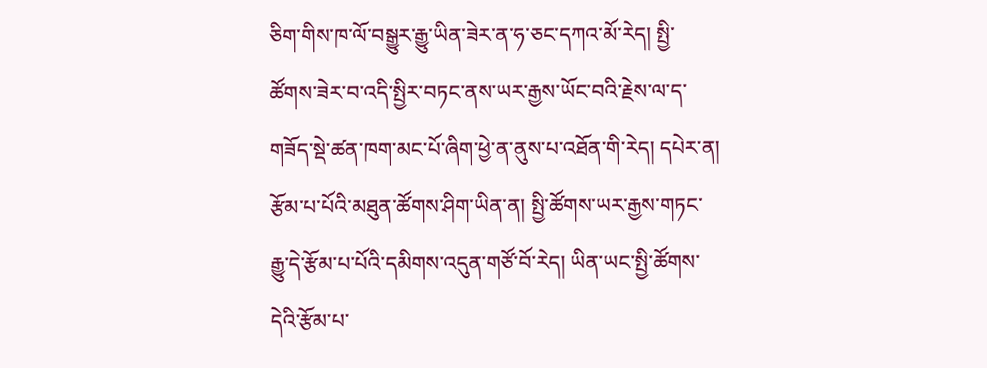ཅིག་གིས་ཁ་ལོ་བསྒྱུར་རྒྱུ་ཡིན་ཟེར་ན་ཧ་ཅང་དཀའ་མོ་རེད། སྤྱི་ཚོགས་ཟེར་བ་འདི་སྤྱིར་བཏང་ནས་ཡར་རྒྱས་ཡོང་བའི་རྗེས་ལ་ད་གཟོད་སྡེ་ཚན་ཁག་མང་པོ་ཞིག་ཕྱེ་ན་ནུས་པ་འཐོན་གི་རེད། དཔེར་ན། རྩོམ་པ་པོའི་མཐུན་ཚོགས་ཤིག་ཡིན་ན། སྤྱི་ཚོགས་ཡར་རྒྱས་གཏང་རྒྱུ་དེ་རྩོམ་པ་པོའི་དམིགས་འདུན་གཙོ་བོ་རེད། ཡིན་ཡང་སྤྱི་ཚོགས་དེའི་རྩོམ་པ་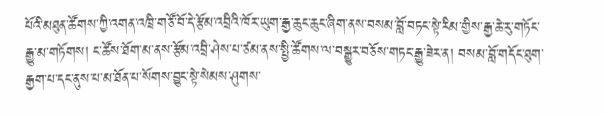པོའི་མཐུན་ཚོགས་ཀྱི་འགན་འཁྲི་གཙོ་བོ་དེ་རྩོམ་འབྲིའི་ཁོར་ཡུག་རྒྱ་ཆུང་ཆུང་ཞིག་ནས་བསམ་བློ་བཏང་སྟེ་རིམ་གྱིས་རྒྱ་ཆེ་རུ་གཏོང་རྒྱུ་མ་གཏོགས། ང་ཚོས་ཐོག་མ་ནས་རྩོམ་འབྲི་ཤེས་པ་ཙམ་ནས་སྤྱི་ཚོགས་ལ་བསྒྱུར་བཅོས་གཏང་རྒྱུ་ཟེར་ན། བསམ་བློ་གདོང་ཐུག་རྒྱག་པ་དང་ནུས་པ་མ་ཐོན་པ་སོགས་བྱུང་སྟེ་སེམས་ཤུགས་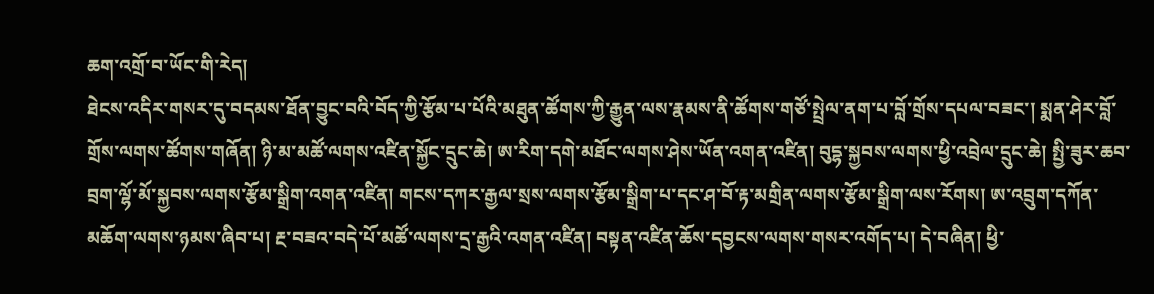ཆག་འགྲོ་བ་ཡོང་གི་རེད།
ཐེངས་འདིར་གསར་དུ་བདམས་ཐོན་བྱུང་བའི་བོད་ཀྱི་རྩོམ་པ་པོའི་མཐུན་ཚོགས་ཀྱི་རྒྱུན་ལས་རྣམས་ནི་ཚོགས་གཙོ་སྤྲེལ་ནག་པ་བློ་གྲོས་དཔལ་བཟང་། སྨན་ཤེར་བློ་གྲོས་ལགས་ཚོགས་གཞོན། ཉི་མ་མཚོ་ལགས་འཛིན་སྐྱོང་དྲུང་ཆེ། ཨ་རིག་དགེ་མཐོང་ལགས་ཤེས་ཡོན་འགན་འཛིན། བུདྷ་སྐྱབས་ལགས་ཕྱི་འབྲེལ་དྲུང་ཆེ། སྤྱི་ཟུར་ཆབ་བྲག་ལྷོ་མོ་སྐྱབས་ལགས་རྩོམ་སྒྲིག་འགན་འཛིན། གངས་དཀར་རྒྱལ་སྲས་ལགས་རྩོམ་སྒྲིག་པ་དང་ཤ་བོ་རྟ་མགྲིན་ལགས་རྩོམ་སྒྲིག་ལས་རོགས། ཨ་འབྲུག་དཀོན་མཆོག་ལགས་ཉམས་ཞིབ་པ། རྔ་བཟའ་བདེ་པོ་མཚོ་ལགས་དྲ་རྒྱའི་འགན་འཛིན། བསྟན་འཛིན་ཆོས་དབྱངས་ལགས་གསར་འགོད་པ། དེ་བཞིན། ཕྱི་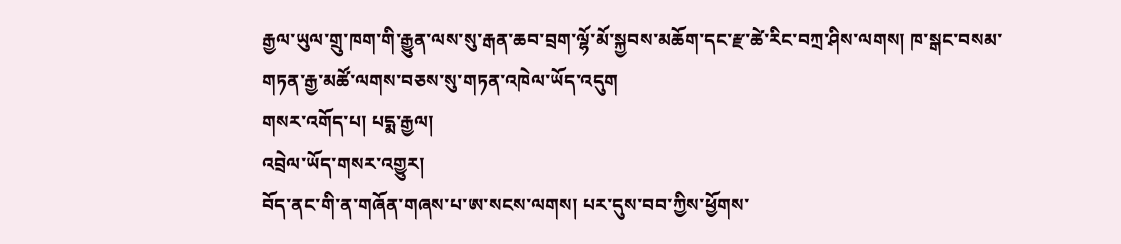རྒྱལ་ཡུལ་གྲུ་ཁག་གི་རྒྱུན་ལས་སུ་རྒན་ཆབ་བྲག་ལྷོ་མོ་སྐྱབས་མཆོག་དང་རྫ་ཚེ་རིང་བཀྲ་ཤིས་ལགས། ཁ་སྒང་བསམ་གཏན་རྒྱ་མཚོ་ལགས་བཅས་སུ་གཏན་འཁེལ་ཡོད་འདུག
གསར་འགོད་པ། པདྨ་རྒྱལ།
འབྲེལ་ཡོད་གསར་འགྱུར།
བོད་ནང་གི་ན་གཞོན་གཞས་པ་ཨ་སངས་ལགས། པར་དུས་བབ་ཀྱིས་ཕྱོགས་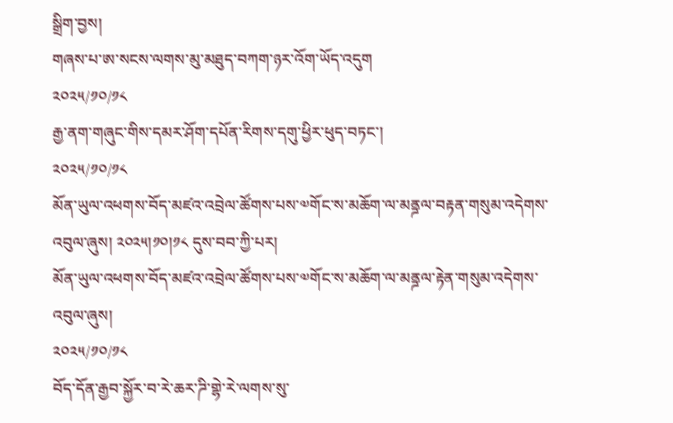སྒྲིག་བྱས།
གཞས་པ་ཨ་སངས་ལགས་མུ་མཐུད་བཀག་ཉར་འོག་ཡོད་འདུག
༢༠༢༥/༡༠/༡༨
རྒྱ་ནག་གཞུང་གིས་དམར་ཤོག་དཔོན་རིགས་དགུ་ཕྱིར་ཕུད་བཏང་།
༢༠༢༥/༡༠/༡༨
མོན་ཡུལ་འཕགས་བོད་མཛའ་འབྲེལ་ཚོགས་པས་༧གོང་ས་མཆོག་ལ་མནྜལ་བརྟན་གསུམ་འདེགས་འབུལ་ཞུས། ༢༠༢༥།༡༠།༡༨ དུས་བབ་ཀྱི་པར།
མོན་ཡུལ་འཕགས་བོད་མཛའ་འབྲེལ་ཚོགས་པས་༧གོང་ས་མཆོག་ལ་མནྜལ་རྟེན་གསུམ་འདེགས་འབུལ་ཞུས།
༢༠༢༥/༡༠/༡༨
བོད་དོན་རྒྱབ་སྐྱོར་བ་རེ་ཆར་ཌི་གྷེ་རེ་ལགས་སུ་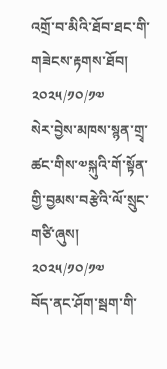འགྲོ་བ་མིའི་ཐོབ་ཐང་གི་གཟེངས་རྟགས་ཐོབ།
༢༠༢༥/༡༠/༡༧
སེར་བྱེས་མཁས་སྙན་གྲྭ་ཚང་གིས་༧སྐུའི་གོ་སྟོན་གྱི་བྱམས་བརྩེའི་ལོ་སྲུང་གཙི་ཞུས།
༢༠༢༥/༡༠/༡༧
བོད་ནང་ཤོག་སྦག་གི་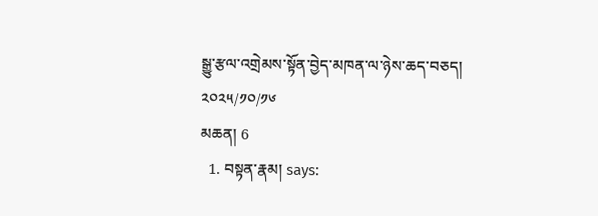སྒྱུ་རྩལ་འགྲེམས་སྟོན་བྱེད་མཁན་ལ་ཉེས་ཆད་བཅད།
༢༠༢༥/༡༠/༡༦
མཆན། 6
  1. བསྟན་རྣམ། says: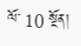ལོ་ 10 སྔོན།